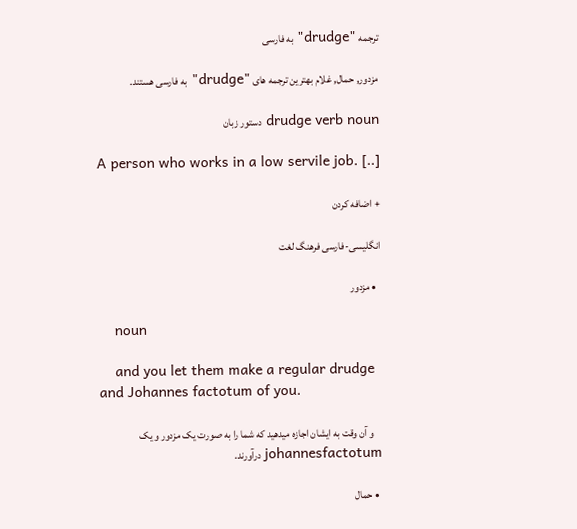ترجمه "drudge" به فارسی

مزدور, حمال, غلام بهترین ترجمه های "drudge" به فارسی هستند.

drudge verb noun دستور زبان

A person who works in a low servile job. [..]

+ اضافه کردن

انگلیسی-فارسی فرهنگ لغت

  • مزدور

    noun

    and you let them make a regular drudge and Johannes factotum of you.

    و آن وقت به ایشان اجازه میدهید که شما را به صورت یک مزدور و یک johannesfactotum درآورند.

  • حمال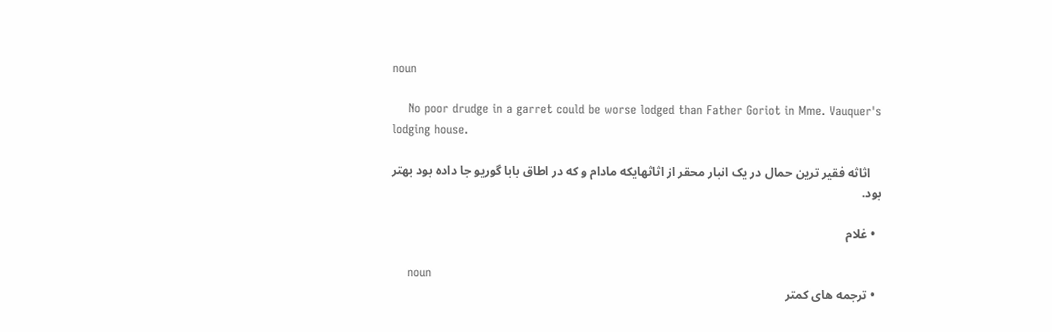noun

    No poor drudge in a garret could be worse lodged than Father Goriot in Mme. Vauquer's lodging house.

    اثاثه فقیر ترین حمال در یک انبار محقر از اثاثهایکه مادام و که در اطاق بابا گوریو جا داده بود بهتر بود.

  • غلام

    noun
  • ترجمه های کمتر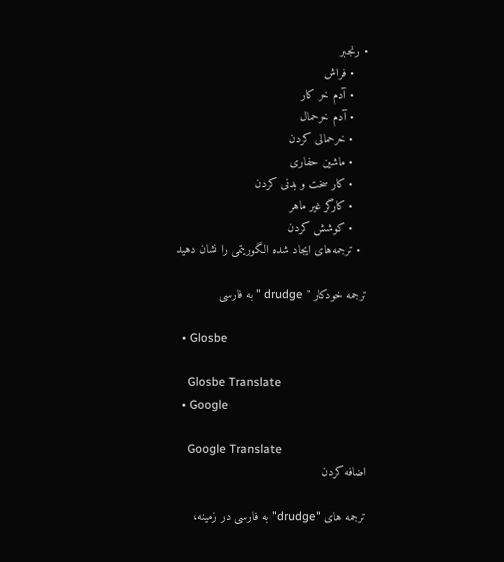• رنجبر
    • فراش
    • آدم خر کار
    • آدم خرحمال
    • خرحمالی کردن
    • ماشین حفاری
    • کار سخت و بدنی کردن
    • کارگر غیر ماهر
    • کوشش کردن
  • ترجمه‌های ایجاد شده الگوریتمی را نشان دهید

ترجمه خودکار " drudge " به فارسی

  • Glosbe

    Glosbe Translate
  • Google

    Google Translate
اضافه کردن

ترجمه های "drudge" به فارسی در زمینه،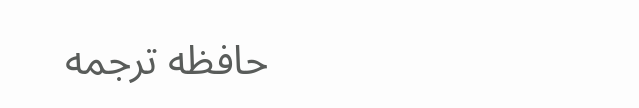حافظه ترجمه